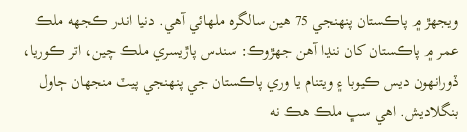ويجهڙ ۾ پاڪستان پنهنجي 75 هين سالگره ملهائي آهي. دنيا اندر ڪجهه ملڪ عمر ۾ پاڪستان کان ننڍا آهن جهڙوڪ: سندس پاڙيسري ملڪ چين، اتر ڪوريا، ڏورانهون ديس ڪيوبا ۽ ويتنام يا وري پاڪستان جي پنهنجي پيٽ منجهان ڄاول بنگلاديش. اهي سڀ ملڪ هڪ نه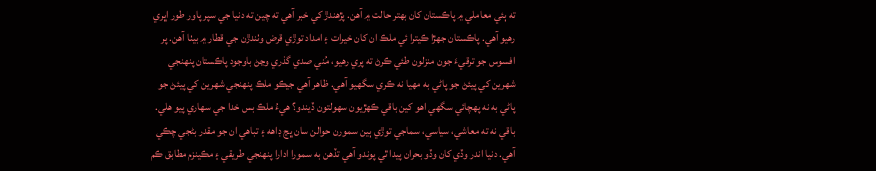ته ٻئي معاملي ۾ پاڪستان کان بهتر حالت ۾ آهن. پڙهندڙ کي خبر آهي ته چين ته دنيا جي سپر پاور طور اڀري رهيو آهي. پاڪستان جهڙا ڪيترا ئي ملڪ ان کان خيرات ۽ امداد توڙي قرض وٺندڙن جي قطار ۾ بيٺا آهن. پر افسوس جو ترقيءَ جون منزلون طئي ڪرڻ ته پري رهيو، مُني صدي گذري وڃڻ باوجود پاڪستان پنهنجي شهرين کي پيئڻ جو پاڻي به مهيا نه ڪري سگهيو آهي. ظاهر آهي جيڪو ملڪ پنهنجي شهرين کي پيئڻ جو پاڻي به نه پهچائي سگهي اهو کين باقي ڪهڙيون سهولتون ڏيندو؟ هيءُ ملڪ بس خدا جي سهاري پيو هلي. باقي نه ته معاشي، سياسي، سماجي توڙي ٻين سمورن حوالن سان ڀڃ ڊاهه ۽ تباهي ان جو مقدر بڻجي چڪي آهي. دنيا اندر وڏي کان وڏو بحران پيدا ٿي پوندو آهي تڏهن به سمورا ادارا پنهنجي طريقي ۽ مڪينزم مطابق ڪم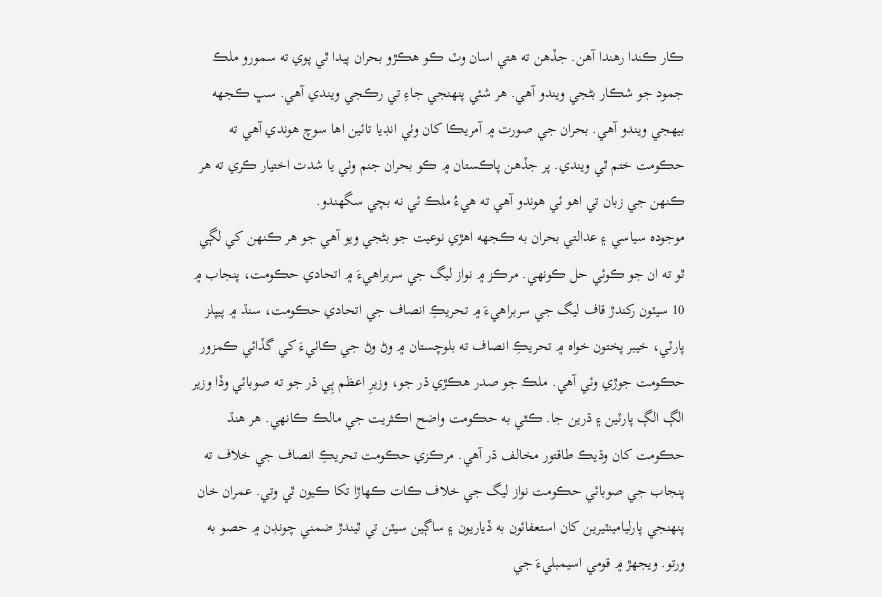ڪار ڪندا رهندا آهن. جڏهن ته هتي اسان وٽ ڪو هڪڙو بحران پيدا ٿي پوي ته سمورو ملڪ جمود جو شڪار بڻجي ويندو آهي. هر شئي پنهنجي جاءِ تي رڪجي ويندي آهي. سڀ ڪجهه بيهجي ويندو آهي. بحران جي صورت ۾ آمريڪا کان وٺي انڊيا تائين اها سوچ هوندي آهي ته حڪومت ختم ٿي ويندي. پر جڏهن پاڪستان ۾ ڪو بحران جنم وٺي يا شدت اختيار ڪري ته هر ڪنهن جي زبان تي اهو ئي هوندو آهي ته هيءُ ملڪ ئي نه بچي سگهندو.
موجوده سياسي ۽ عدالتي بحران به ڪجهه اهڙي نوعيت جو بڻجي ويو آهي جو هر ڪنهن کي لڳي ٿو ته ان جو ڪوئي حل ڪونهي. مرڪز ۾ نواز ليگ جي سربراهيءَ ۾ اتحادي حڪومت، پنجاب ۾ 10 سيٽون رکندڙ قاف ليگ جي سربراهيءَ ۾ تحريڪِ انصاف جي اتحادي حڪومت، سنڌ ۾ پيپلز پارٽي، خيبر پختون خواه ۾ تحريڪِ انصاف ته بلوچستان ۾ وڻ وڻ جي ڪاٺيءَ کي گڏائي ڪمزور حڪومت جوڙي وئي آهي. ملڪ جو صدر هڪڙي ڌر جو، وزيرِ اعظم ٻِي ڌر جو ته صوبائي وڏا وزير الڳ الڳ پارٽين ۽ ڌرين جا. ڪٿي به حڪومت واضح اڪثريت جي مالڪ ڪانهي. هر هنڌ حڪومت کان وڌيڪ طاقتور مخالف ڌر آهي. مرڪزي حڪومت تحريڪِ انصاف جي خلاف ته پنجاب جي صوبائي حڪومت نواز ليگ جي خلاف ڪات ڪهاڙا تکا ڪيون ٿي وتي. عمران خان پنهنجي پارليامينٽيرين کان استعفائون به ڏياريون ۽ ساڳين سيٽن تي ٿيندڙ ضمني چونڊن ۾ حصو به ورتو. ويجهڙ ۾ قومي اسيمبليءَ جي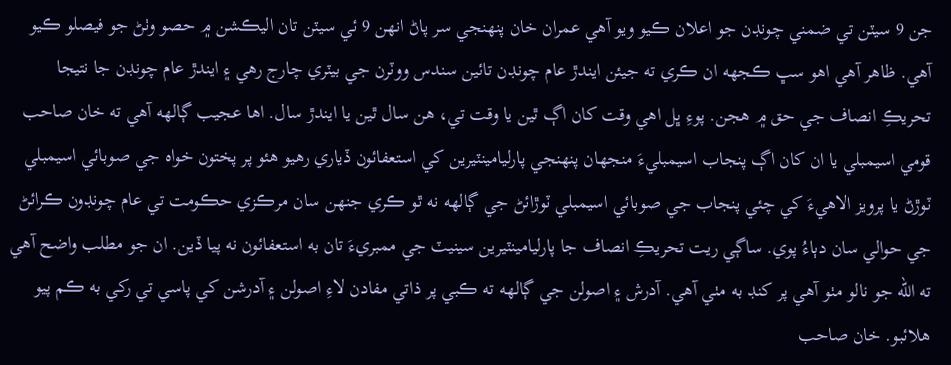جن 9 سيٽن تي ضمني چونڊن جو اعلان ڪيو ويو آهي عمران خان پنهنجي سر پاڻ انهن 9 ئي سيٽن تان اليڪشن ۾ حصو وٺڻ جو فيصلو ڪيو آهي. ظاهر آهي اهو سڀ ڪجهه ان ڪري ته جيئن ايندڙ عام چونڊن تائين سندس ووٽرن جي بيٽري چارج رهي ۽ ايندڙ عام چونڊن جا نتيجا تحريڪِ انصاف جي حق ۾ هجن. پوءِ ڀل اهي وقت کان اڳ ٿين يا وقت تي، هن سال ٿين يا ايندڙ سال. اها عجيب ڳالهه آهي ته خان صاحب قومي اسيمبلي يا ان کان اڳ پنجاب اسيمبليءَ منجهان پنهنجي پارليامينٽيرين کي استعفائون ڏياري رهيو هئو پر پختون خواه جي صوبائي اسيمبلي ٽوڙڻ يا پرويز الاهيءَ کي چئي پنجاب جي صوبائي اسيمبلي ٽوڙائڻ جي ڳالهه نه ٿو ڪري جنهن سان مرڪزي حڪومت تي عام چونڊون ڪرائڻ جي حوالي سان دٻاءُ پوي. ساڳي ريت تحريڪِ انصاف جا پارليامينٽيرين سينيٽ جي ممبريءَ تان به استعفائون نه پيا ڏين. ان جو مطلب واضح آهي ته الله جو نالو مٺو آهي پر کنڊ به مٺي آهي. آدرش ۽ اصولن جي ڳالهه ته ڪبي پر ذاتي مفادن لاءِ اصولن ۽ آدرشن کي پاسي تي رکي به ڪم پيو هلائبو. خان صاحب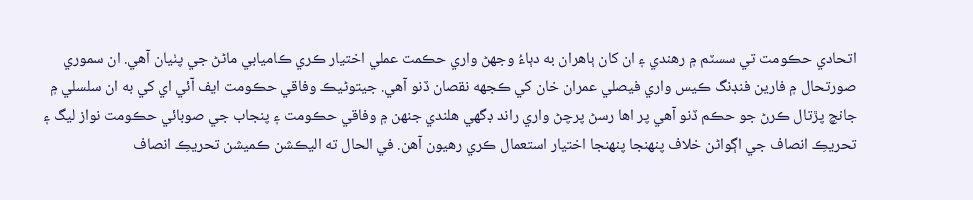اتحادي حڪومت تي سسٽم ۾ رهندي ۽ ان کان ٻاهران به دٻاءُ وجهڻ واري حڪمت عملي اختيار ڪري ڪاميابي ماڻڻ جي پٺيان آهي. ان سموري صورتحال ۾ فارين فنڊنگ ڪيس واري فيصلي عمران خان کي ڪجهه نقصان ڏنو آهي. جيتوڻيڪ وفاقي حڪومت ايف آئي اي کي به ان سلسلي ۾ جانچ پڙتال ڪرڻ جو حڪم ڏنو آهي پر اها رسڻ پرچڻ واري راند ڊگهي هلندي جنهن ۾ وفاقي حڪومت ۽ پنجاب جي صوبائي حڪومت نواز ليگ ۽ تحريڪِ انصاف جي اڳواڻن خلاف پنهنجا پنهنجا اختيار استعمال ڪري رهيون آهن. في الحال ته اليڪشن ڪميشن تحريڪِ انصاف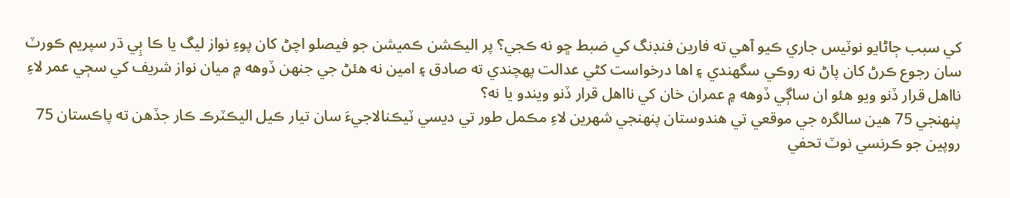کي سبب ڄاڻايو نوٽيس جاري ڪيو آهي ته فارين فنڊنگ کي ضبط ڇو نه ڪجي؟ پر اليڪشن ڪميشن جو فيصلو اچڻ کان پوءِ نواز ليگ يا ڪا ٻِي ڌر سپريم ڪورٽ سان رجوع ڪرڻ کان پاڻ نه روڪي سگهندي ۽ اها درخواست کڻي عدالت پهچندي ته صادق ۽ امين نه هئڻ جي جنهن ڏوهه ۾ ميان نواز شريف کي سڄي عمر لاءِ نااهل قرار ڏنو ويو هئو ان ساڳي ڏوهه ۾ عمران خان کي نااهل قرار ڏنو ويندو يا نه؟
پنهنجي 75 هين سالگره جي موقعي تي هندوستان پنهنجي شهرين لاءِ مڪمل طور تي ديسي ٽيڪنالاجيءَ سان تيار ڪيل اليڪٽرڪ ڪار جڏهن ته پاڪستان 75 روپين جو ڪرنسي نوٽ تحفي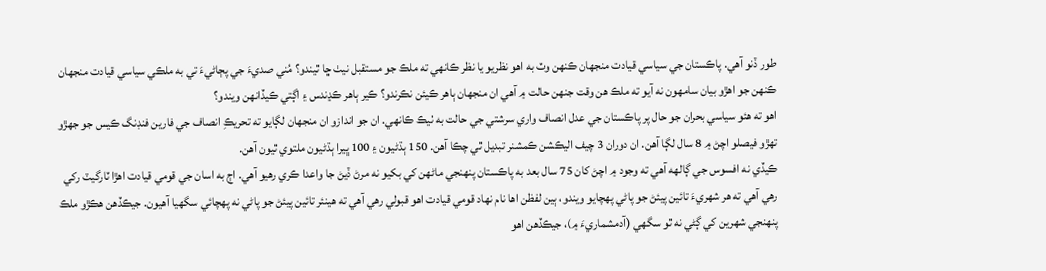طور ڏنو آهي. پاڪستان جي سياسي قيادت منجهان ڪنهن وٽ به اهو نظريو يا نظر ڪانهي ته ملڪ جو مستقبل نيٺ ڇا ٿيندو؟ مُني صديءَ جي پڄاڻيءَ تي به ملڪي سياسي قيادت منجهان ڪنهن جو اهڙو بيان سامهون نه آيو ته ملڪ هن وقت جنهن حالت ۾ آهي ان منجهان ٻاهر ڪيئن نڪرندو؟ ڪير ٻاهر ڪڍندس ۽ اڳتي ڪيڏانهن ويندو؟
اهو ته هئو سياسي بحران جو حال پر پاڪستان جي عدل انصاف واري سرشتي جي حالت به ٺيڪ ڪانهي. ان جو اندازو ان منجهان لڳايو ته تحريڪِ انصاف جي فارين فنڊنگ ڪيس جو جهڙو تهڙو فيصلو اچڻ ۾ 8 سال لڳا آهن. ان دوران 3 چيف اليڪشن ڪمشنر تبديل ٿي چڪا آهن. 150 ٻڌڻيون ۽ 100 ڀيرا ٻڌڻيون ملتوي ٿيون آهن.
ڪيڏي نه افسوس جي ڳالهه آهي ته وجود ۾ اچڻ کان 75 سال بعد به پاڪستان پنهنجي ماڻهن کي بکيو نه مرڻ ڏيڻ جا واعدا ڪري رهيو آهي. اڄ به اسان جي قومي قيادت اهڙا ٽارگيٽ رکي رهي آهي ته هر شهريءَ تائين پيئڻ جو پاڻي پهچايو ويندو، ٻين لفظن اها نام نهاد قومي قيادت اهو قبولي رهي آهي ته هينئر تائين پيئڻ جو پاڻي نه پهچائي سگهيا آهيون. جيڪڏهن هڪڙو ملڪ پنهنجي شهرين کي ڳڻي نه ٿو سگهي (آدمشماريءَ ۾)، جيڪڏهن اهو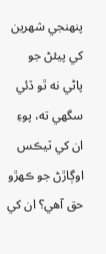پنهنجي شهرين کي پيئڻ جو پاڻي نه ٿو ڏئي سگهي ته، پوءِ ان کي ٽيڪس اوڳاڙڻ جو ڪهڙو حق آهي؟ ان کي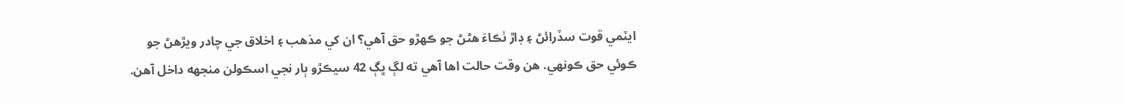ايٽمي قوت سڏرائڻ ۽ ڊاڙ ٺڪاءَ هڻڻ جو ڪهڙو حق آهي؟ ان کي مذهب ۽ اخلاق جي چادر ويڙهڻ جو ڪوئي حق ڪونهي. هن وقت حالت اها آهي ته لڳ ڀڳ 42 سيڪڙو ٻار نجي اسڪولن منجهه داخل آهن.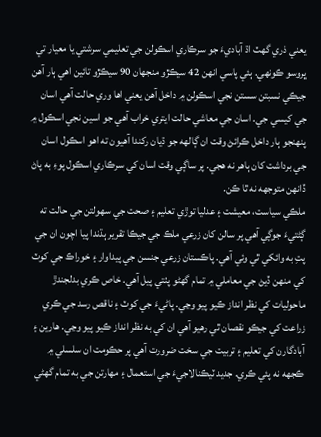يعني ذري گھٽ اڌ آباديءَ جو سرڪاري اسڪولن جي تعليمي سرشتي يا معيار تي ڀروسو ڪونهي. ٻئي پاسي انهن 42 سيڪڙو منجهان 90 سيڪڙو تائين اهي ٻار آهن جيڪي نسبتن سستن نجي اسڪولن ۾ داخل آهن يعني اها وري حالت آهي اسان جي کيسي جي. اسان جي معاشي حالت ايتري خراب آهي جو اسين نجي اسڪول ۾ پنهنجو ٻار داخل ڪرائڻ وقت ان ڳالهه جو ڌيان رکندا آهيون ته اهو اسڪول اسان جي برداشت کان ٻاهر نه هجي. پر ساڳي وقت اسان کي سرڪاري اسڪول پوءِ به پاڻ ڏانهن متوجهه نه ٿا ڪن.
ملڪي سياست، معيشت ۽ عدليا توڙي تعليم ۽ صحت جي سهولتن جي حالت ته ڳڻتيءَ جوڳي آهي پر سالن کان زرعي ملڪ جي جيڪا تقرير ٻڌندا پيا اچون ان جي پتِ به وائکي ٿي وئي آهي. پاڪستان زرعي جنسن جي پيداوار ۽ خوراڪ جي کوٽ کي منهن ڏيڻ جي معاملي ۾ تمام گھڻو پٺتي پيل آهي. خاص ڪري بدلجندڙ ماحوليات کي نظر انداز ڪيو پيو وڃي. پاڻيءَ جي کوٽ ۽ ناقص رسد جي ڪري زراعت کي جيڪو نقصان ٿي رهيو آهي ان کي به نظر انداز ڪيو پيو وڃي. هارين ۽ آبادگارن کي تعليم ۽ تربيت جي سخت ضرورت آهي پر حڪومت ان سلسلي ۾ ڪجهه نه پئي ڪري. جديد ٽيڪنالاجيءَ جي استعمال ۽ مهارتن جي به تمام گھڻي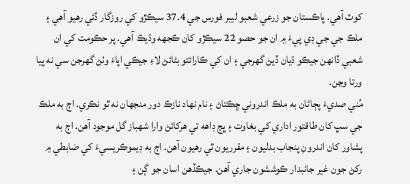کوٽ آهي. پاڪستان جو زرعي شعبو ليبر فورس جي 37.4 سيڪڙو کي روزگار ڏئي رهيو آهي ۽ ملڪ جي جي ڊي پيءَ ۾ ان جو حصو 22 سيڪڙو کان ڪجهه وڌيڪ آهي. پر حڪومت کي ان شعبي ڏانهن جيڪو ڌيان ڏيڻ گھرجي ۽ ان کي ڪارائتو بڻائڻ لاءِ جيڪي اپاءَ وٺڻ گھرجن سي نه پيا ورتا وڃن.
مُني صديءَ پڄاڻان به ملڪ اندروني ڇڪتاڻ ۽ نام نهاد نازڪ دور منجهان نه ٿو نڪري. اڄ به ملڪ جي سڀ کان طاقتور اداري کي بغاوت ۽ ڀڃ ڊاهه تي هرکائڻ وارا شهباز گل موجود آهن. اڄ به پشاور کان اندرونِ پنجاب بدليون ۽ مقرريون ٿي رهيون آهن. اڄ به ڊيموڪريسيءَ کي ضابطي ۾ رکڻ جون غير جانبدار ڪوششون جاري آهن. جيڪڏهن اسان جو ڳن ۽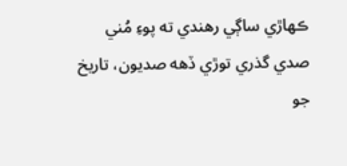ڪهاڙي ساڳي رهندي ته پوءِ مُني صدي گذري توڙي ڏهه صديون، تاريخ جو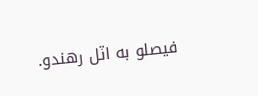فيصلو به اٽل رهندو.